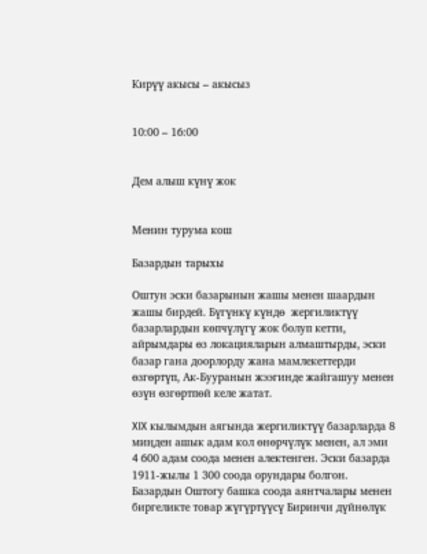Кирүү акысы – акысыз


10:00 – 16:00


Дем алыш күнү жок


Менин турума кош

Базардын тарыхы

Оштун эски базарынын жашы менен шаардын жашы бирдей. Бүгүнкү күндө  жергиликтүү базарлардын көпчүлүгү жок болуп кетти, айрымдары өз локацияларын алмаштырды, эски базар гана доорлорду жана мамлекеттерди өзгөртүп, Ак-Бууранын жээгинде жайгашуу менен өзүн өзгөртпөй келе жатат.

XIX кылымдын аягында жергиликтүү базарларда 8 миңден ашык адам кол өнөрчүлүк менен, ал эми 4 600 адам соода менен алектенген. Эски базарда 1911-жылы 1 300 соода орундары болгон. Базардын Оштогу башка соода аянтчалары менен биргеликте товар жүгүртүүсү Биринчи дүйнөлүк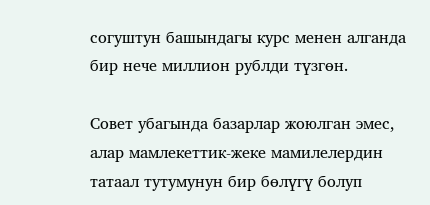согуштун башындагы курс менен алганда бир нече миллион рублди түзгөн.

Совет убагында базарлар жоюлган эмес, алар мамлекеттик-жеке мамилелердин татаал тутумунун бир бөлүгү болуп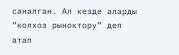саналган. Ал кезде аларды “колхоз рыноктору” деп атап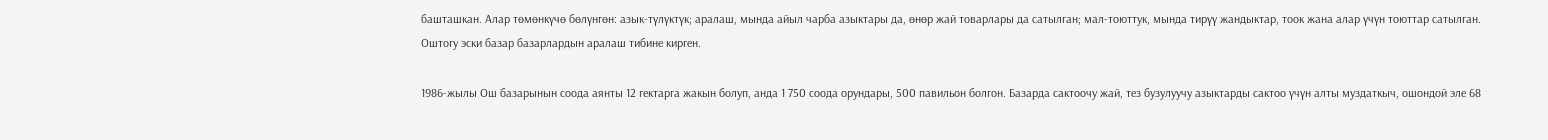башташкан. Алар төмөнкүчө бөлүнгөн: азык-түлүктүк; аралаш, мында айыл чарба азыктары да, өнөр жай товарлары да сатылган; мал-тоюттук, мында тирүү жандыктар, тоок жана алар үчүн тоюттар сатылган. Оштогу эски базар базарлардын аралаш тибине кирген.

1986-жылы Ош базарынын соода аянты 12 гектарга жакын болуп, анда 1 750 соода орундары, 500 павильон болгон. Базарда сактоочу жай, тез бузулуучу азыктарды сактоо үчүн алты муздаткыч, ошондой эле 68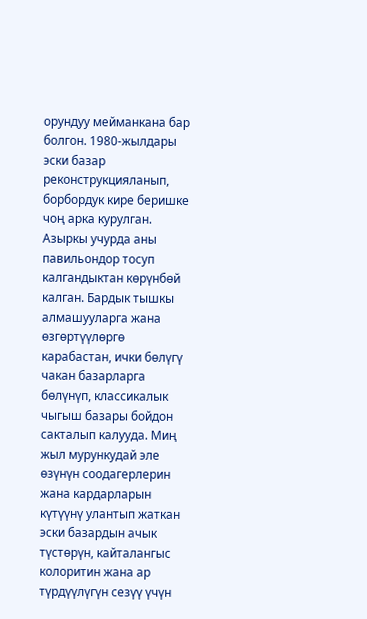орундуу мейманкана бар болгон. 1980-жылдары эски базар реконструкцияланып, борбордук кире беришке чоң арка курулган. Азыркы учурда аны павильондор тосуп калгандыктан көрүнбөй калган. Бардык тышкы алмашууларга жана өзгөртүүлөргө карабастан, ички бөлүгү чакан базарларга бөлүнүп, классикалык чыгыш базары бойдон сакталып калууда. Миң жыл мурункудай эле өзүнүн соодагерлерин жана кардарларын күтүүнү улантып жаткан эски базардын ачык түстөрүн, кайталангыс колоритин жана ар түрдүүлүгүн сезүү үчүн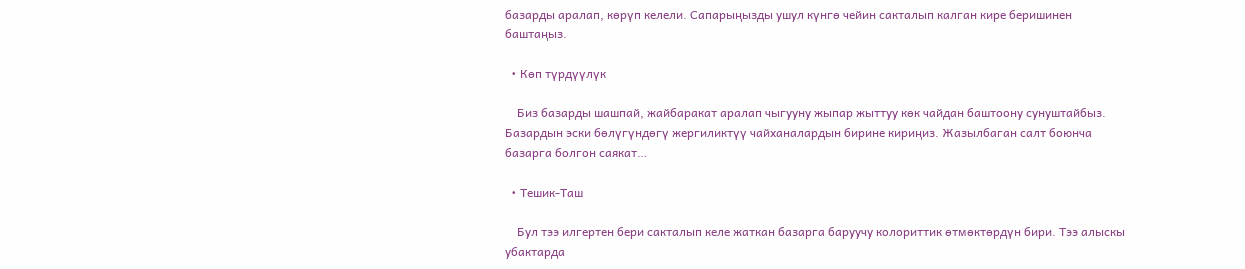базарды аралап, көрүп келели. Сапарыңызды ушул күнгө чейин сакталып калган кире беришинен баштаңыз.

  • Көп түрдүүлүк

    Биз базарды шашпай, жайбаракат аралап чыгууну жыпар жыттуу көк чайдан баштоону сунуштайбыз. Базардын эски бөлүгүндөгү жергиликтүү чайханалардын бирине кириңиз. Жазылбаган салт боюнча базарга болгон саякат…

  • Тешик-Таш

    Бул тээ илгертен бери сакталып келе жаткан базарга баруучу колориттик өтмөктөрдүн бири. Тээ алыскы убактарда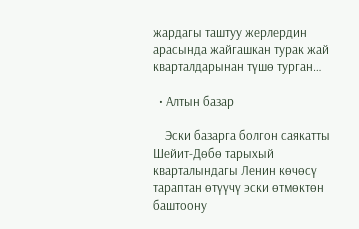жардагы таштуу жерлердин арасында жайгашкан турак жай кварталдарынан түшө турган…

  • Алтын базар

    Эски базарга болгон саякатты Шейит-Дөбө тарыхый кварталындагы Ленин көчөсү тараптан өтүүчү эски өтмөктөн баштоону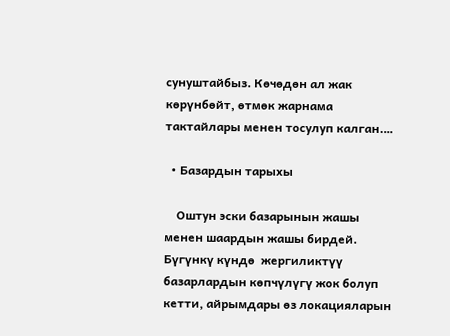сунуштайбыз. Көчөдөн ал жак көрүнбөйт, өтмөк жарнама тактайлары менен тосулуп калган.…

  • Базардын тарыхы

    Оштун эски базарынын жашы менен шаардын жашы бирдей. Бүгүнкү күндө  жергиликтүү базарлардын көпчүлүгү жок болуп кетти, айрымдары өз локацияларын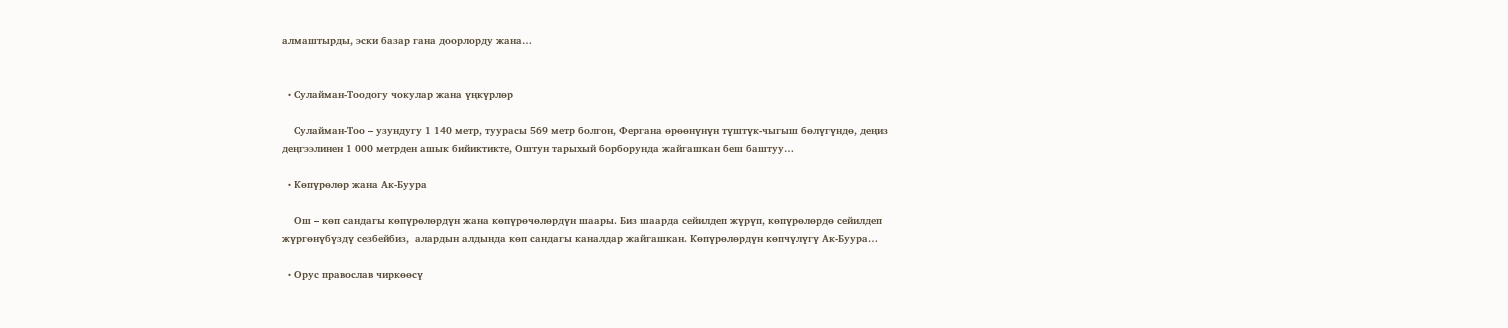алмаштырды, эски базар гана доорлорду жана…


  • Сулайман-Тоодогу чокулар жана үңкүрлөр

    Сулайман-Тоо – узундугу 1 140 метр, туурасы 569 метр болгон, Фергана өрөөнүнүн түштүк-чыгыш бөлүгүндө, деңиз деңгээлинен 1 000 метрден ашык бийиктикте, Оштун тарыхый борборунда жайгашкан беш баштуу…

  • Көпүрөлөр жана Ак-Буура

    Ош – көп сандагы көпүрөлөрдүн жана көпүрөчөлөрдүн шаары. Биз шаарда сейилдеп жүрүп, көпүрөлөрдө сейилдеп жүргөнүбүздү сезбейбиз,  алардын алдында көп сандагы каналдар жайгашкан. Көпүрөлөрдүн көпчүлүгү Ак-Буура…

  • Орус православ чиркөөсү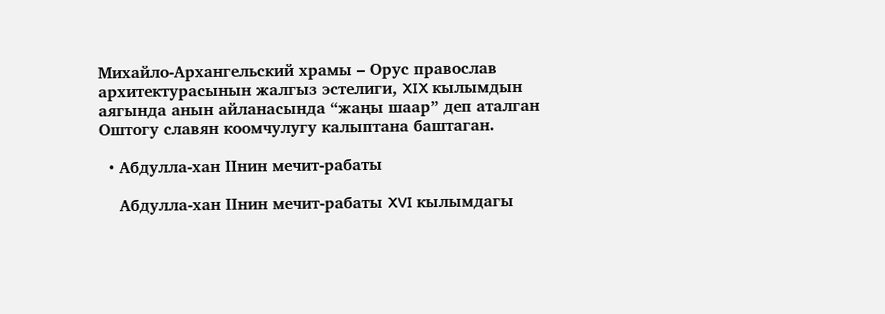Михайло-Архангельский храмы – Орус православ архитектурасынын жалгыз эстелиги, XIX кылымдын аягында анын айланасында “жаңы шаар” деп аталган Оштогу славян коомчулугу калыптана баштаган.

  • Абдулла-хан IIнин мечит-рабаты

    Абдулла-хан IIнин мечит-рабаты XVI кылымдагы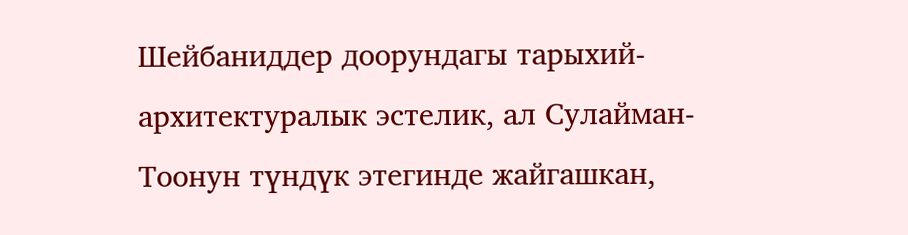Шейбаниддер доорундагы тарыхий-архитектуралык эстелик, ал Сулайман-Тоонун түндүк этегинде жайгашкан,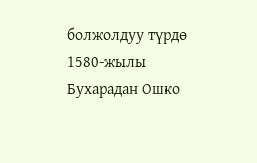болжолдуу түрдө 1580-жылы Бухарадан Ошко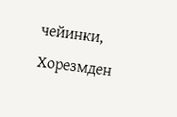чейинки, Хорезмден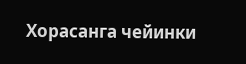Хорасанга чейинки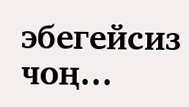эбегейсиз чоң…